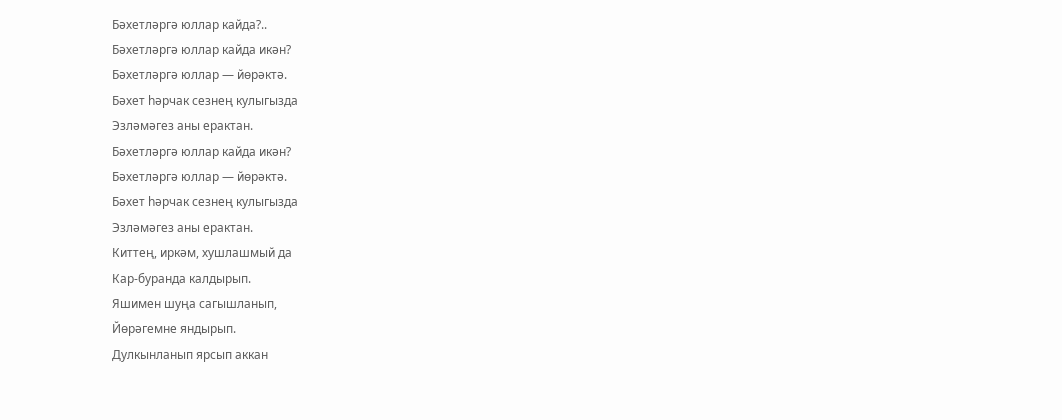Бәхетләргә юллар кайда?..
Бәхетләргә юллар кайда икән?
Бәхетләргә юллар — йөрәктә.
Бәхет һәрчак сезнең кулыгызда
Эзләмәгез аны ерактан.
Бәхетләргә юллар кайда икән?
Бәхетләргә юллар — йөрәктә.
Бәхет һәрчак сезнең кулыгызда
Эзләмәгез аны ерактан.
Киттең, иркәм, хушлашмый да
Кар-буранда калдырып.
Яшимен шуңа сагышланып,
Йөрәгемне яндырып.
Дулкынланып ярсып аккан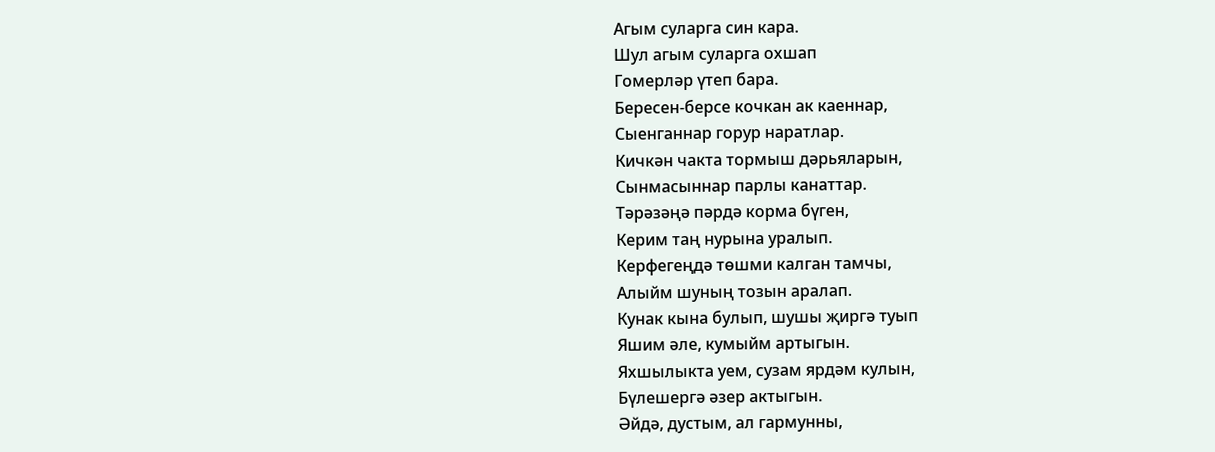Агым суларга син кара.
Шул агым суларга охшап
Гомерләр үтеп бара.
Бересен-берсе кочкан ак каеннар,
Сыенганнар горур наратлар.
Кичкән чакта тормыш дәрьяларын,
Сынмасыннар парлы канаттар.
Тәрәзәңә пәрдә корма бүген,
Керим таң нурына уралып.
Керфегеңдә төшми калган тамчы,
Алыйм шуның тозын аралап.
Кунак кына булып, шушы җиргә туып
Яшим әле, кумыйм артыгын.
Яхшылыкта уем, сузам ярдәм кулын,
Бүлешергә әзер актыгын.
Әйдә, дустым, ал гармунны,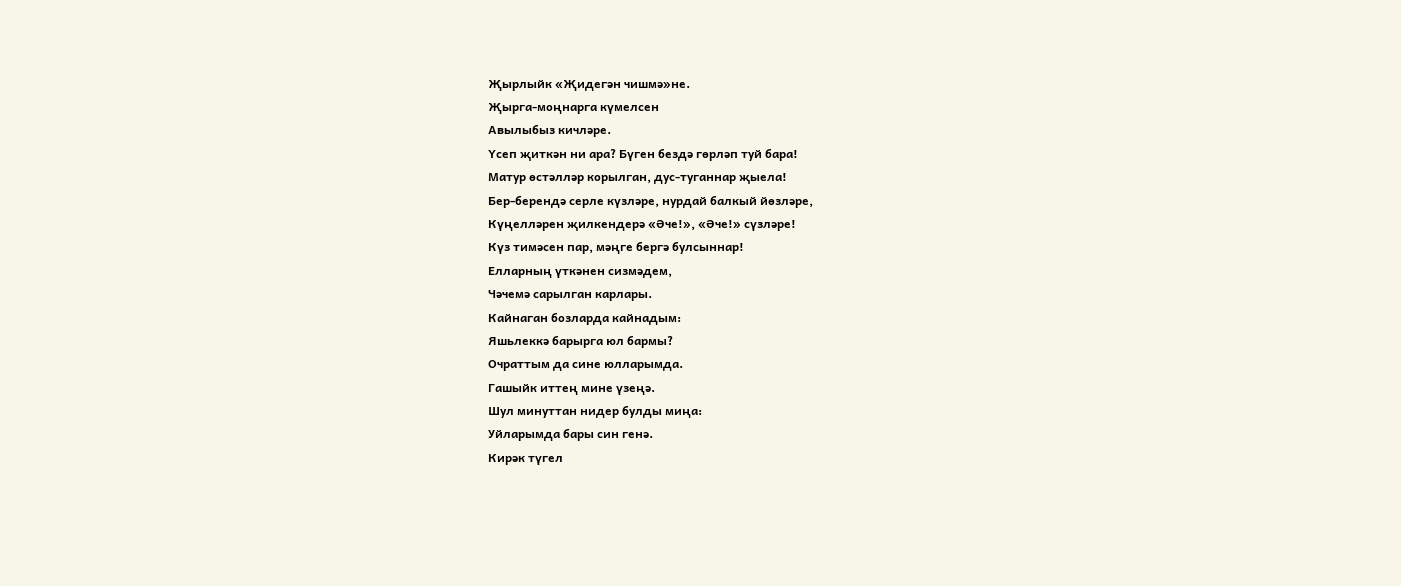Җырлыйк «Җидегән чишмә»не.
Җырга-моңнарга күмелсен
Авылыбыз кичләре.
Үсеп җиткән ни ара? Бүген бездә гөрләп туй бара!
Матур өстәлләр корылган, дус-туганнар җыела!
Бер-берендә серле күзләре, нурдай балкый йөзләре,
Күңелләрен җилкендерә «Әче!», «Әче!» сүзләре!
Күз тимәсен пар, мәңге бергә булсыннар!
Елларның үткәнен сизмәдем,
Чәчемә сарылган карлары.
Кайнаган бозларда кайнадым:
Яшьлеккә барырга юл бармы?
Очраттым да сине юлларымда.
Гашыйк иттең мине үзеңә.
Шул минуттан нидер булды миңа:
Уйларымда бары син генә.
Кирәк түгел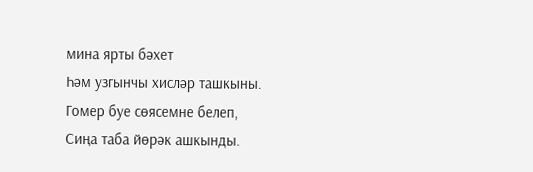мина ярты бәхет
Һәм узгынчы хисләр ташкыны.
Гомер буе сөясемне белеп,
Сиңа таба йөрәк ашкынды.